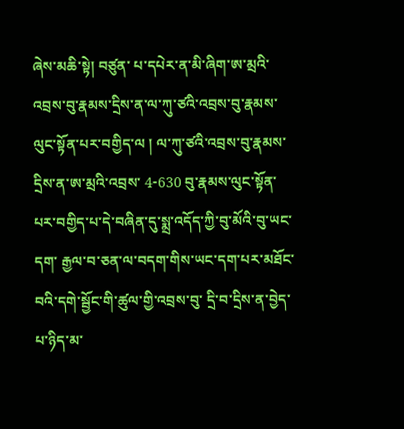ཞེས་མཆི་སྟེ། བཙུན་ པ་དཔེར་ན་མི་ཞིག་ཨ་མྲའི་འབྲས་བུ་རྣམས་དྲིས་ན་ལ་ཀུ་ཙའི་འབྲས་བུ་རྣམས་ ལུང་སྟོན་པར་བགྱིད་ལ ། ལ་ཀུ་ཙའི་འབྲས་བུ་རྣམས་དྲིས་ན་ཨ་མྲའི་འབྲས་ 4-630 བུ་རྣམས་ལུང་སྟོན་པར་བགྱིད་པ་དེ་བཞིན་དུ་སྨྲ་འདོད་ཀྱི་བུ་མོའི་བུ་ཡང་དག་ རྒྱལ་བ་ཅན་ལ་བདག་གིས་ཡང་དག་པར་མཐོང་བའི་དགེ་སྦྱོང་གི་ཚུལ་གྱི་འབྲས་བུ་ དྲི་བ་དྲིས་ན་བྱེད་པ་ཉིད་མ་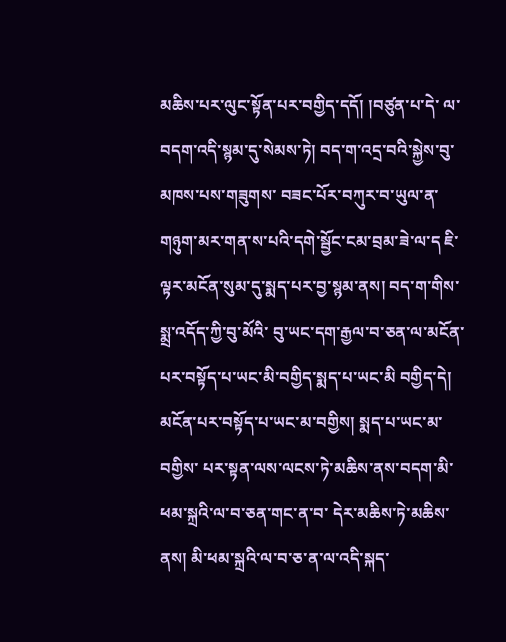མཆིས་པར་ལུང་སྟོན་པར་བགྱིད་དདོ། །བཙུན་པ་དེ་ ལ་བདག་འདི་སྙམ་དུ་སེམས་ཏེ། བད་ག་འདྲ་བའི་སྐྱེས་བུ་མཁས་པས་གཟུགས་ བཟང་པོར་བཀུར་བ་ཡུལ་ན་གཉུག་མར་གན་ས་པའི་དགེ་སྦྱོང་ངམ་བྲམ་ཟེ་ལ་ད ཇི་ལྟར་མངོན་སུམ་དུ་སྨད་པར་བྱ་སྙམ་ནས། བད་ག་གིས་སྨྲ་འདོད་ཀྱི་བུ་མོའི་ བུ་ཡང་དག་རྒྱལ་བ་ཅན་ལ་མངོན་པར་བསྟོད་པ་ཡང་མི་བགྱིད་སྨད་པ་ཡང་མི བགྱིད་དེ། མངོན་པར་བསྟོད་པ་ཡང་མ་བགྱིས། སྨད་པ་ཡང་མ་བགྱིས་ པར་སྟན་ལས་ལངས་ཏེ་མཆིས་ནས་བདག་མི་ཕམ་སྐྲའི་ལ་བ་ཅན་གང་ན་བ་ དེར་མཆིས་ཏེ་མཆིས་ནས། མི་ཕམ་སྐྲའི་ལ་བ་ཅ་ན་ལ་འདི་སྐད་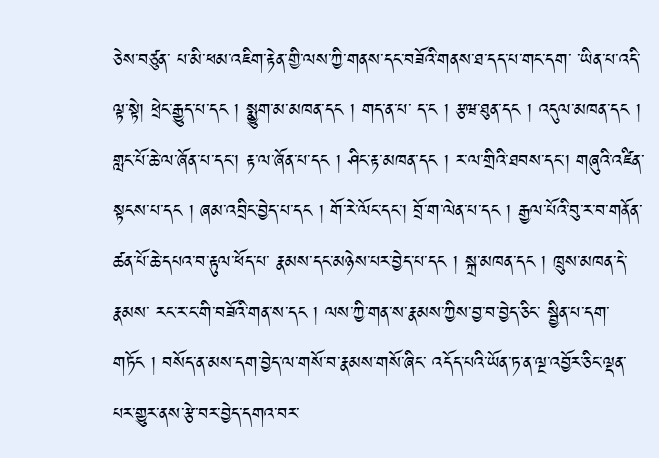ཅེས་བཙུན་ པ་མི་ཕམ་འཇིག་རྟེན་གྱི་ལས་ཀྱི་གནས་དང་བཟོའི་གནས་ཐ་དད་པ་གང་དག་ ་ཡིན་པ་འདི་ལྟ་སྟེ། ཕྲེང་རྒྱུད་པ་དང ། སྨྱུག་མ་མཁན་དང ། གད་ན་པ་ ད་ང ། རྩཝ་ཐུན་དང ། འདུལ་མཁན་དང ། གླང་པོ་ཆེ་ལ་ཞོན་པ་དང་། རྟ་ལ་ཞོན་པ་དང ། ཤིང་རྟ་མཁན་དང ། ར་ལ་གྲིའི་ཐབས་དང་། གཞུའི་འཛིན་སྟངས་པ་དང ། ཞམ་འབྲིང་བྱེད་པ་དང ། གོ་རེ་ལོང་དང་། བྲོ་ག་ལེན་པ་དང ། རྒྱལ་པོའི་བུ་ར་བ་གནོན་ཚན་པོ་ཆེ་དཔའ་བ་རྟུལ་ཕོད་པ་ རྣམས་དང་མཉེས་པར་བྱེད་པ་དང ། སྐྲ་མཁན་དང ། ཁྲུས་མཁན་དེ་རྣམས་ རང་ར་ང་གི་བཟོའི་གན་ས་དང ། ལས་ཀྱི་གན་ས་རྣམས་ཀྱིས་བྱ་བ་བྱེད་ཅིང་ སྦྱིན་པ་དག་གཏོང ། བསོད་ན་མས་དག་བྱེད་ལ་གསོ་བ་རྣམས་གསོ་ཞིང་ འདོད་པའི་ཡོན་ཏ་ན་ལྔ་འབྱོར་ཅིང་ལྡན་པར་གྱུར་ནས་རྩེ་བར་བྱེད་དགའ་བར་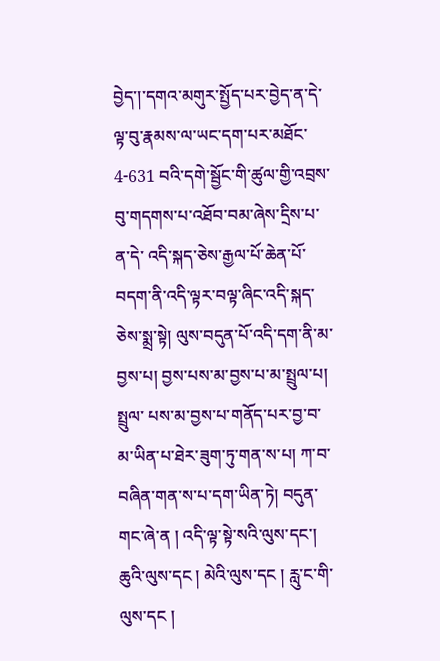བྱེད་།་དགའ་མགུར་སྤྱོད་པར་བྱེད་ན་དེ་ལྟ་བུ་རྣམས་ལ་ཡང་དག་པར་མཐོང་ 4-631 བའི་དགེ་སྦྱོང་གི་ཚུལ་གྱི་འབྲས་བུ་གདགས་པ་འཐོབ་བམ་ཞེས་དྲིས་པ་ན་དེ་ འདི་སྐད་ཅེས་རྒྱལ་པོ་ཆེན་པོ་བདག་ནི་འདི་ལྟར་བལྟ་ཞིང་འདི་སྐད་ཅེས་སྨྲ་སྟེ། ལུས་བདུན་པོ་འདི་དག་ནི་མ་བྱས་པ། བྱས་པས་མ་བྱས་པ་མ་སྤྲུལ་པ། སྤྲུལ་ པས་མ་བྱས་པ་གནོད་པར་བྱ་བ་མ་ཡིན་པ་ཐེར་ཟུག་ཏུ་གན་ས་པ། ཀ་བ་ བཞིན་གན་ས་པ་དག་ཡིན་ཏེ། བདུན་གང་ཞེ་ན ། འདི་ལྟ་སྟེ་སའི་ལུས་དང་། ཆུའི་ལུས་དང ། མེའི་ལུས་དང ། རླུ་ང་གི་ལུས་དང །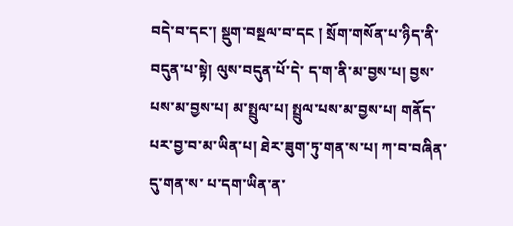བདེ་བ་དང་། སྡུག་བསྔལ་བ་དང ། སྲོག་གསོན་པ་ཉིད་ནི་བདུན་པ་སྟེ། ལུས་བདུན་པོ་དེ་ ད་ག་ནི་མ་བྱས་པ། བྱས་པས་མ་བྱས་པ། མ་སྤྲུལ་པ། སྤྲུལ་པས་མ་བྱས་པ། གནོད་པར་བྱ་བ་མ་ཡིན་པ། ཐེར་ཟུག་ཏུ་གན་ས་པ། ཀ་བ་བཞིན་དུ་གན་ས་ པ་དག་ཡིན་ན་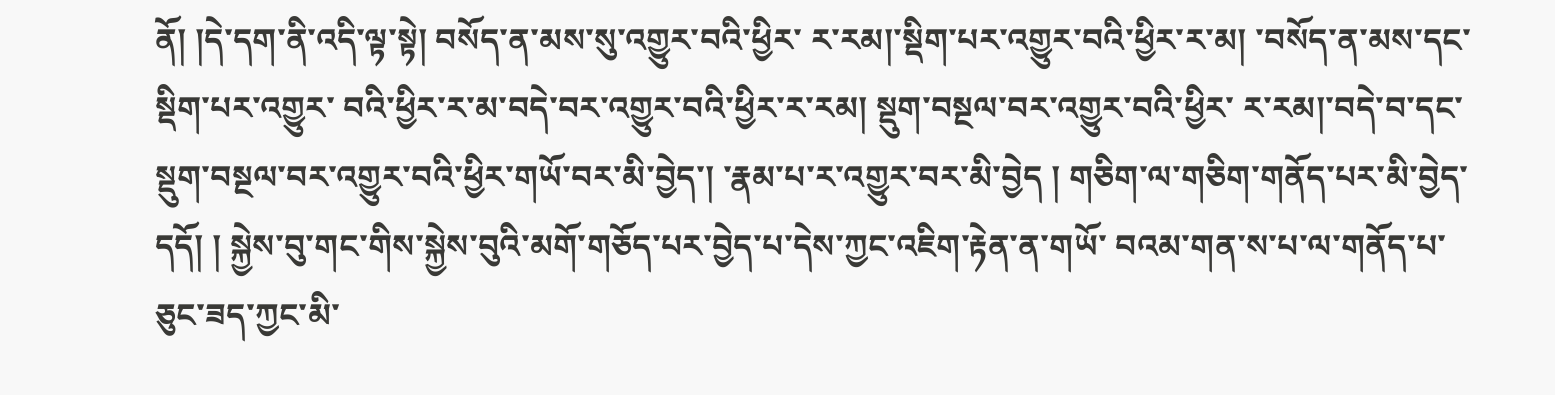ནོ། །དེ་དག་ནི་འདི་ལྟ་སྟེ། བསོད་ན་མས་སུ་འགྱུར་བའི་ཕྱིར་ ར་རམ།་སྡིག་པར་འགྱུར་བའི་ཕྱིར་ར་མ། ་བསོད་ན་མས་དང་སྡིག་པར་འགྱུར་ བའི་ཕྱིར་ར་མ་བདེ་བར་འགྱུར་བའི་ཕྱིར་ར་རམ། སྡུག་བསྔལ་བར་འགྱུར་བའི་ཕྱིར་ ར་རམ།་བདེ་བ་དང་སྡུག་བསྔལ་བར་འགྱུར་བའི་ཕྱིར་གཡོ་བར་མི་བྱེད་། ་རྣམ་པ་ར་འགྱུར་བར་མི་བྱེད ། གཅིག་ལ་གཅིག་གནོད་པར་མི་བྱེད་དདོ། ། སྐྱེས་བུ་གང་གིས་སྐྱེས་བུའི་མགོ་གཅོད་པར་བྱེད་པ་དེས་ཀྱང་འཇིག་རྟེན་ན་གཡོ་ བའམ་གན་ས་པ་ལ་གནོད་པ་ཅུང་ཟད་ཀྱང་མི་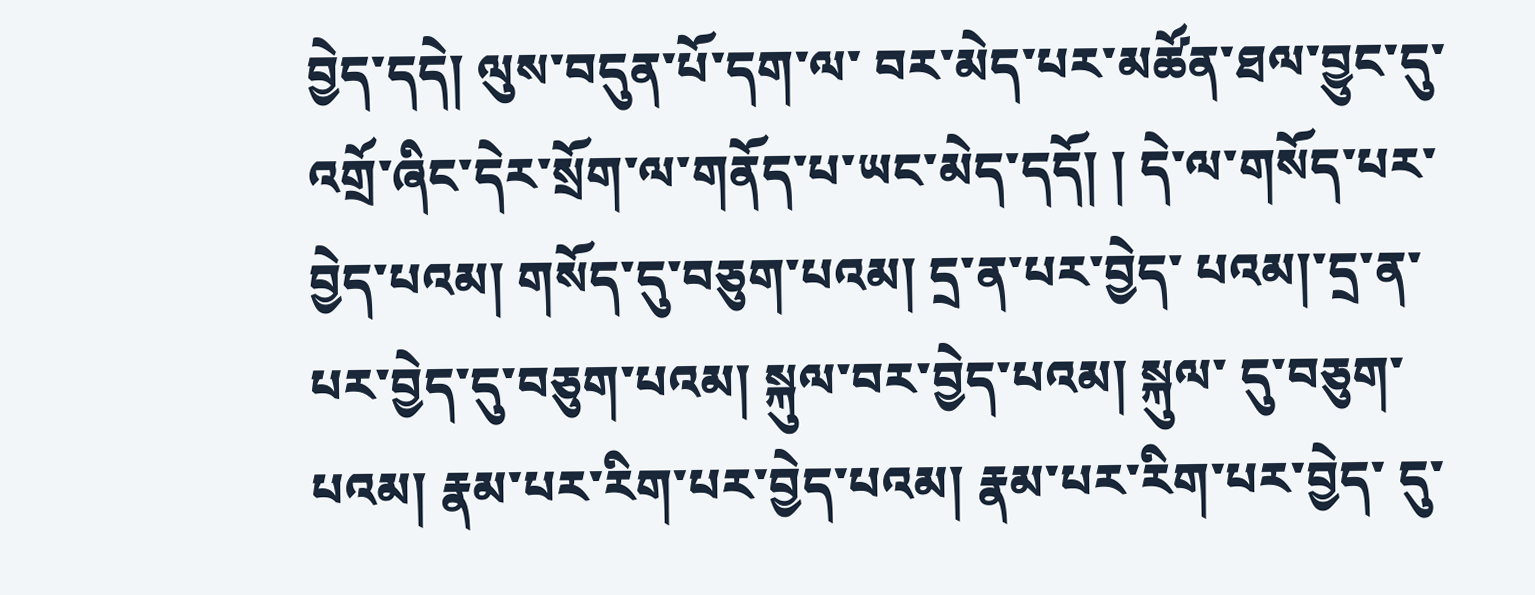བྱེད་དདེ། ལུས་བདུན་པོ་དག་ལ་ བར་མེད་པར་མཚོན་ཐལ་བྱུང་དུ་འགྲོ་ཞིང་དེར་སྲོག་ལ་གནོད་པ་ཡང་མེད་དདོ། ། དེ་ལ་གསོད་པར་བྱེད་པའམ། གསོད་དུ་བཅུག་པའམ། དྲ་ན་པར་བྱེད་ པའམ།་དྲ་ན་པར་བྱེད་དུ་བཅུག་པའམ། སྐུལ་བར་བྱེད་པའམ། སྐུལ་ དུ་བཅུག་པའམ། རྣམ་པར་རིག་པར་བྱེད་པའམ། རྣམ་པར་རིག་པར་བྱེད་ དུ་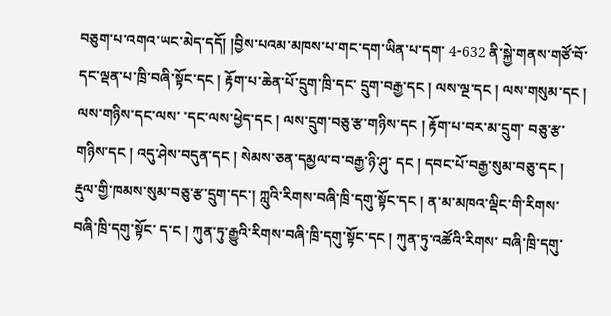བཅུག་པ་འགའ་ཡང་མེད་དདོ། །བྱིས་པའམ་མཁས་པ་གང་དག་ཡིན་པ་དག་ 4-632 ནི་སྐྱེ་གནས་གཙོ་བོ་དང་ལྡན་པ་ཁྲི་བཞི་སྟོང་དང ། རྟོག་པ་ཆེན་པོ་དྲུག་ཁྲི་དང་ དྲུག་བརྒྱ་དང ། ལས་ལྔ་དང ། ལས་གསུམ་དང ། ལས་གཉིས་དང་ལས་ ་དང་ལས་ཕྱེད་དང ། ལས་དྲུག་བཅུ་རྩ་གཉིས་དང ། རྟོག་པ་བར་མ་དྲུག་ བཅུ་རྩ་གཉིས་དང ། འདུ་ཤེས་བདུན་དང ། སེམས་ཅན་དམྱལ་བ་བརྒྱ་ཉི་ཤུ་ དང ། དབང་པོ་བརྒྱ་སུམ་བཅུ་དང ། རྡུལ་གྱི་ཁམས་སུམ་བཅུ་རྩ་དྲུག་དང་། ཀླུའི་རིགས་བཞི་ཁྲི་དགུ་སྟོང་དང ། ན་མ་མཁའ་ལྡིང་གི་རིགས་བཞི་ཁྲི་དགུ་སྟོང་ ད་ང ། ཀུན་ཏུ་རྒྱུའི་རིགས་བཞི་ཁྲི་དགུ་སྟོང་དང ། ཀུན་ཏུ་འཚོའི་རིགས་ བཞི་ཁྲི་དགུ་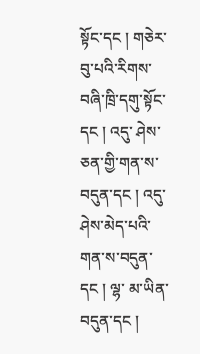སྟོང་དང ། གཅེར་བུ་པའི་རིགས་བཞི་ཁྲི་དགུ་སྟོང་དང ། འདུ་ ཤེས་ཅན་གྱི་གན་ས་བདུན་དང ། འདུ་ཤེས་མེད་པའི་གན་ས་བདུན་དང ། ལྷ་ མ་ཡིན་བདུན་དང །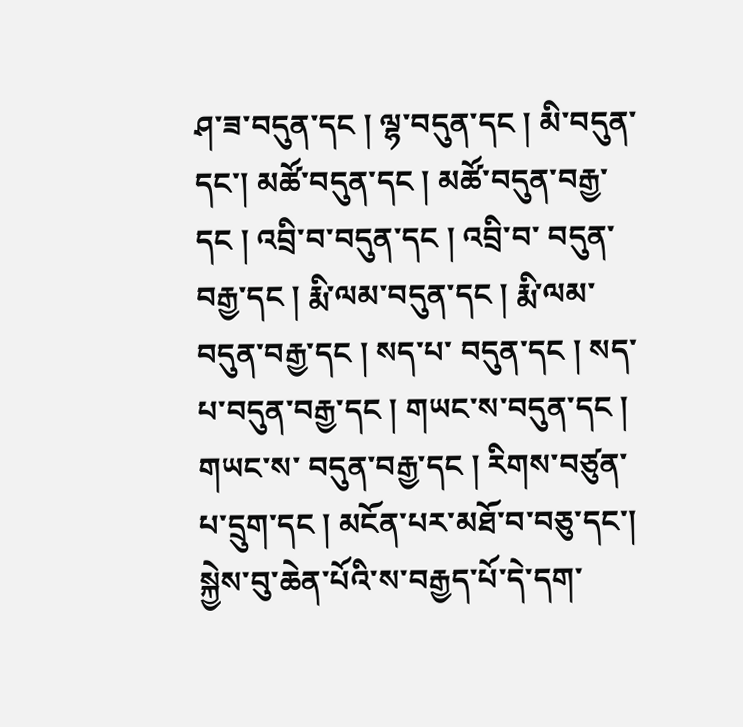ཤ་ཟ་བདུན་དང ། ལྷ་བདུན་དང ། མི་བདུན་དང་། མཚོ་བདུན་དང ། མཚོ་བདུན་བརྒྱ་དང ། འབྲི་བ་བདུན་དང ། འབྲི་བ་ བདུན་བརྒྱ་དང ། རྨི་ལམ་བདུན་དང ། རྨི་ལམ་བདུན་བརྒྱ་དང ། སད་པ་ བདུན་དང ། སད་པ་བདུན་བརྒྱ་དང ། གཡང་ས་བདུན་དང ། གཡང་ས་ བདུན་བརྒྱ་དང ། རིགས་བཙུན་པ་དྲུག་དང ། མངོན་པར་མཐོ་བ་བཅུ་དང་། སྐྱེས་བུ་ཆེན་པོའི་ས་བརྒྱད་པོ་དེ་དག་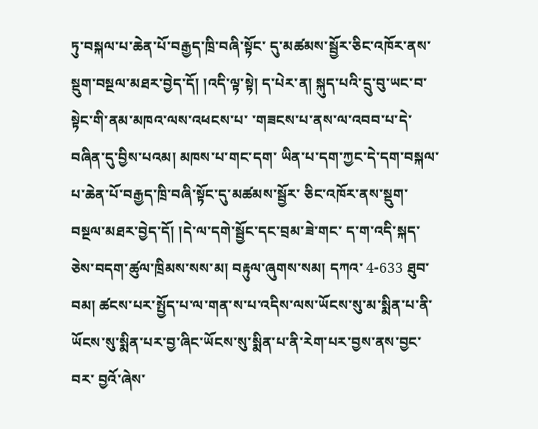ཏུ་བསྐལ་པ་ཆེན་པོ་བརྒྱད་ཁྲི་བཞི་སྟོང་ དུ་མཚམས་སྦྱོར་ཅིང་འཁོར་ནས་སྡུག་བསྔལ་མཐར་བྱེད་དོ། །འདི་ལྟ་སྟེ། ད་པེར་ན། སྐུད་པའི་དྲུ་བུ་ཡང་བ་སྟེང་གི་ནམ་མཁའ་ལས་འཕངས་པ་ ་གཟངས་པ་ནས་ལ་འབབ་པ་དེ་བཞིན་དུ་བྱིས་པའམ། མཁས་པ་གང་དག་ ཡིན་པ་དག་ཀྱང་དེ་དག་བསྐལ་པ་ཆེན་པོ་བརྒྱད་ཁྲི་བཞི་སྟོང་དུ་མཚམས་སྦྱོར་ ཅིང་འཁོར་ནས་སྡུག་བསྔལ་མཐར་བྱེད་དོ། །དེ་ལ་དགེ་སྦྱོང་དང་བྲམ་ཟེ་གང་ ད་ག་འདི་སྐད་ཅེས་བདག་ཚུལ་ཁྲིམས་སས་མ། བརྟུལ་ཞུགས་སམ། དཀའ་ 4-633 ཐུབ་བམ། ཚངས་པར་སྤྱོད་པ་ལ་གན་ས་པ་འདིས་ལས་ཡོངས་སུ་མ་སྨིན་པ་ནི་ ཡོངས་སུ་སྨིན་པར་བྱ་ཞིང་ཡོངས་སུ་སྨིན་པ་ནི་རེག་པར་བྱས་ནས་བྱང་བར་ བྱའོ་ཞེས་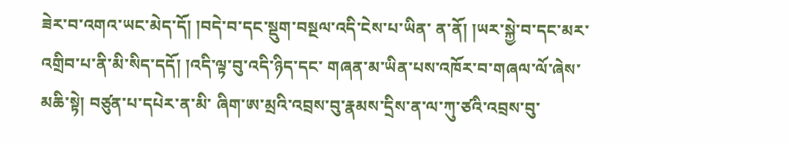ཟེར་བ་འགའ་ཡང་མེད་དོ། །བདེ་བ་དང་སྡུག་བསྔལ་འདི་ངེས་པ་ཡིན་ ན་ནོ། །ཡར་སྐྱེ་བ་དང་མར་འགྲིབ་པ་ནི་མི་སིད་དདོ། །འདི་ལྟ་བུ་འདི་ཉིད་དང་ གཞན་མ་ཡིན་པས་འཁོར་བ་གཞལ་ལོ་ཞེས་མཆི་སྟེ། བཙུན་པ་དཔེར་ན་མི་ ཞིག་ཨ་མྲའི་འབྲས་བུ་རྣམས་དྲིས་ན་ལ་ཀུ་ཙའི་འབྲས་བུ་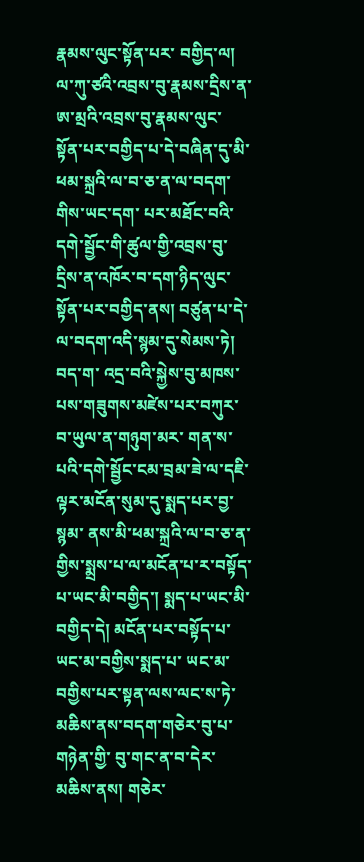རྣམས་ལུང་སྟོན་པར་ བགྱིད་ལ། ལ་ཀུ་ཙའི་འབྲས་བུ་རྣམས་དྲིས་ན་ཨ་མྲའི་འབྲས་བུ་རྣམས་ལུང་ སྟོན་པར་བགྱིད་པ་དེ་བཞིན་དུ་མི་ཕམ་སྐྲའི་ལ་བ་ཅ་ན་ལ་བདག་གིས་ཡང་དག་ པར་མཐོང་བའི་དགེ་སྦྱོང་གི་ཚུལ་གྱི་འབྲས་བུ་དྲིས་ན་འཁོར་བ་དག་ཉིད་ལུང་ སྟོན་པར་བགྱིད་ནས། བཙུན་པ་དེ་ལ་བདག་འདི་སྙམ་དུ་སེམས་ཏེ། བད་ག་ འདྲ་བའི་སྐྱེས་བུ་མཁས་པས་གཟུགས་མཛེས་པར་བཀུར་བ་ཡུལ་ན་གཉུག་མར་ གན་ས་པའི་དགེ་སྦྱོང་ངམ་བྲམ་ཟེ་ལ་དཇི་ལྟར་མངོན་སུམ་དུ་སྨད་པར་བྱ་སྙམ་ ནས་མི་ཕམ་སྐྲའི་ལ་བ་ཅ་ན་གྱིས་སྨྲས་པ་ལ་མངོན་པ་ར་བསྟོད་པ་ཡང་མི་བགྱིད་། སྨད་པ་ཡང་མི་བགྱིད་དེ། མངོན་པར་བསྟོད་པ་ཡང་མ་བགྱིས་སྨད་པ་ ཡང་མ་བགྱིས་པར་སྟན་ལས་ལང་ས་ཏེ་མཆིས་ནས་བདག་གཅེར་བུ་པ་གཉེན་གྱི་ བུ་གང་ན་བ་དེར་མཆིས་ནས། གཅེར་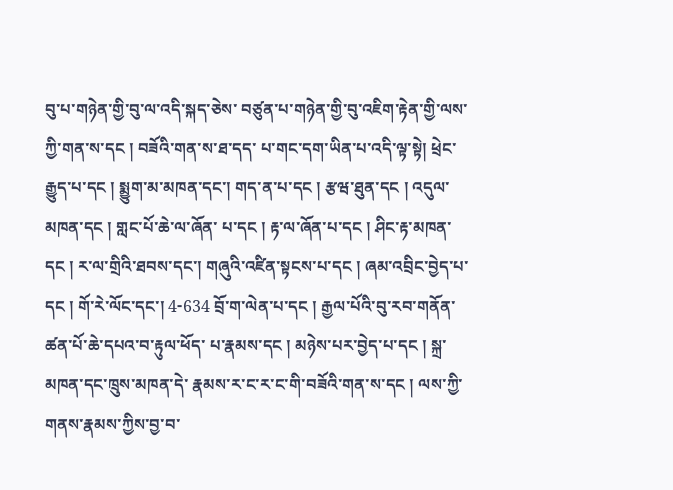བུ་པ་གཉེན་གྱི་བུ་ལ་འདི་སྐད་ཅེས་ བཙུན་པ་གཉེན་གྱི་བུ་འཇིག་རྟེན་གྱི་ལས་ཀྱི་གན་ས་དང ། བཟོའི་གན་ས་ཐ་དད་ པ་གང་དག་ཡིན་པ་འདི་ལྟ་སྟེ། ཕྲེང་རྒྱུད་པ་དང ། སྨྱུག་མ་མཁན་དང་། གད་ན་པ་དང ། རྩཝ་ཐུན་དང ། འདུལ་མཁན་དང ། གླང་པོ་ཆེ་ལ་ཞོན་ པ་དང ། རྟ་ལ་ཞོན་པ་དང ། ཤིང་རྟ་མཁན་དང ། ར་ལ་གྲིའི་ཐབས་དང་། གཞུའི་འཛིན་སྟངས་པ་དང ། ཞམ་འབྲིང་བྱེད་པ་དང ། གོ་རེ་ལོང་དང་། 4-634 བྲོ་ག་ལེན་པ་དང ། རྒྱལ་པོའི་བུ་རབ་གནོན་ཚན་པོ་ཆེ་དཔའ་བ་རྟུལ་ཕོད་ པ་རྣམས་དང ། མཉེས་པར་བྱེད་པ་དང ། སྐྲ་མཁན་དང་ཁྲུས་མཁན་དེ་ རྣམས་ར་ང་ར་ང་གི་བཟོའི་གན་ས་དང ། ལས་ཀྱི་གནས་རྣམས་ཀྱིས་བྱ་བ་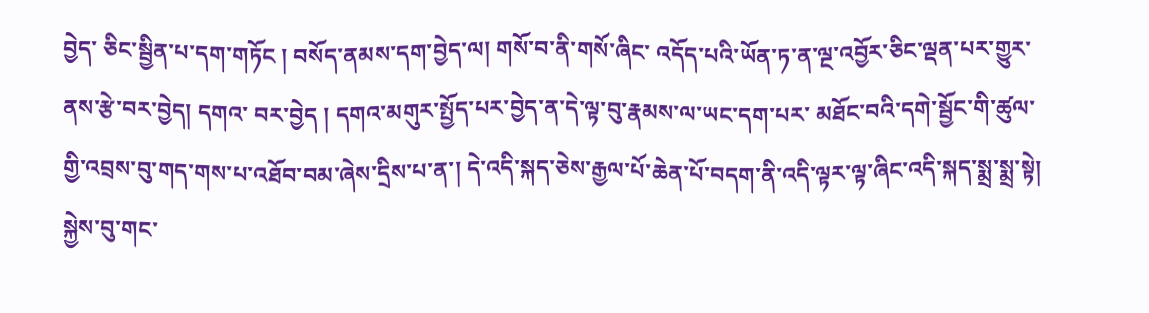བྱེད་ ཅིང་སྦྱིན་པ་དག་གཏོང ། བསོད་ནམས་དག་བྱེད་ལ། གསོ་བ་ནི་གསོ་ཞིང་ འདོད་པའི་ཡོན་ཏ་ན་ལྔ་འབྱོར་ཅིང་ལྡན་པར་གྱུར་ནས་རྩེ་བར་བྱེད། དགའ་ བར་བྱེད ། དགའ་མགུར་སྤྱོད་པར་བྱེད་ན་དེ་ལྟ་བུ་རྣམས་ལ་ཡང་དག་པར་ མཐོང་བའི་དགེ་སྦྱོང་གི་ཚུལ་གྱི་འབྲས་བུ་གད་གས་པ་འཐོབ་བམ་ཞེས་དྲིས་པ་ན་། དེ་འདི་སྐད་ཅེས་རྒྱལ་པོ་ཆེན་པོ་བདག་ནི་འདི་ལྟར་ལྟ་ཞིང་འདི་སྐད་སྨྲ་སྨྲ་སྟེ། སྐྱེས་བུ་གང་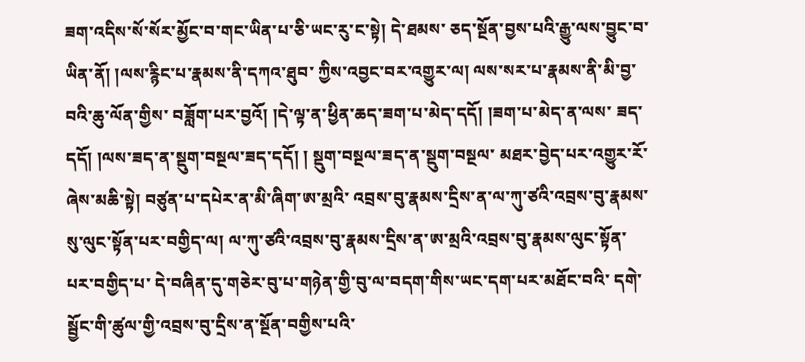ཟག་འདིས་སོ་སོར་མྱོང་བ་གང་ཡིན་པ་ཅི་ཡང་རུ་ང་སྟེ། དེ་ཐམས་ ཅད་སྔོན་བྱས་པའི་རྒྱུ་ལས་བྱུང་བ་ཡིན་ནོ། །ལས་རྙིང་པ་རྣམས་ནི་དཀའ་ཐུབ་ ཀྱིས་འབྱང་བར་འགྱུར་ལ། ལས་སར་པ་རྣམས་ནི་མི་བྱ་བའི་ཆུ་ལོན་གྱིས་ བཟློག་པར་བྱའོ། །དེ་ལྟ་ན་ཕྱིན་ཆད་ཟག་པ་མེད་དདོ། །ཟག་པ་མེད་ན་ལས་ ཟད་དདོ། །ལས་ཟད་ན་སྡུག་བསྔལ་ཟད་དདོ། ། སྡུག་བསྔལ་ཟད་ན་སྡུག་བསྔལ་ མཐར་བྱེད་པར་འགྱུར་རོ་ཞེས་མཆི་སྟེ། བཙུན་པ་དཔེར་ན་མི་ཞིག་ཨ་མྲའི་ འབྲས་བུ་རྣམས་དྲིས་ན་ལ་ཀུ་ཙའི་འབྲས་བུ་རྣམས་སུ་ལུང་སྟོན་པར་བགྱིད་ལ། ལ་ཀུ་ཙའི་འབྲས་བུ་རྣམས་དྲིས་ན་ཨ་མྲའི་འབྲས་བུ་རྣམས་ལུང་སྟོན་པར་བགྱིད་པ་ དེ་བཞིན་དུ་གཅེར་བུ་པ་གཉེན་གྱི་བུ་ལ་བདག་གིས་ཡང་དག་པར་མཐོང་བའི་ དགེ་སྦྱོང་གི་ཚུལ་གྱི་འབྲས་བུ་དྲིས་ན་སྔོན་བགྱིས་པའི་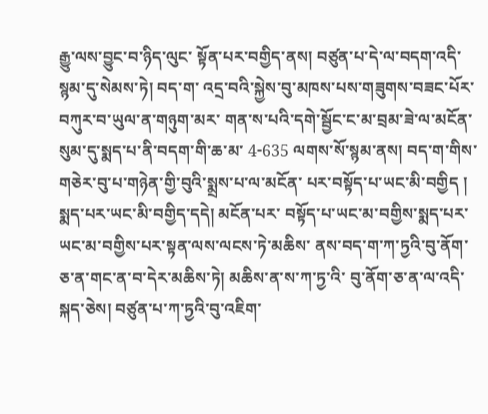རྒྱུ་ལས་བྱུང་བ་ཉིད་ལུང་ སྟོན་པར་བགྱིད་ནས། བཙུན་པ་དེ་ལ་བདག་འདི་སྙམ་དུ་སེམས་ཏེ། བད་ག་ འདྲ་བའི་སྐྱེས་བུ་མཁས་པས་གཟུགས་བཟང་པོར་བཀུར་བ་ཡུལ་ན་གཉུག་མར་ གན་ས་པའི་དགེ་སྦྱོང་ང་མ་བྲམ་ཟེ་ལ་མངོན་སུམ་དུ་སྨད་པ་ནི་བདག་གི་ཆ་མ་ 4-635 ལགས་སོ་སྙམ་ནས། བད་ག་གིས་གཅེར་བུ་པ་གཉེན་གྱི་བུའི་སྨྲས་པ་ལ་མངོན་ པར་བསྟོད་པ་ཡང་མི་བགྱིད ། སྨད་པར་ཡང་མི་བགྱིད་དདེ། མངོན་པར་ བསྟོད་པ་ཡང་མ་བགྱིས་སྨད་པར་ཡང་མ་བགྱིས་པར་སྟན་ལས་ལངས་ཏེ་མཆིས་ ནས་བད་ག་ཀ་ཏྱའི་བུ་ནོག་ཅ་ན་གང་ན་བ་དེར་མཆིས་ཏེ། མཆིས་ན་ས་ཀ་ཏྱ་འི་ བུ་ནོག་ཅ་ན་ལ་འདི་སྐད་ཅེས། བཙུན་པ་ཀ་ཏྱའི་བུ་འཇིག་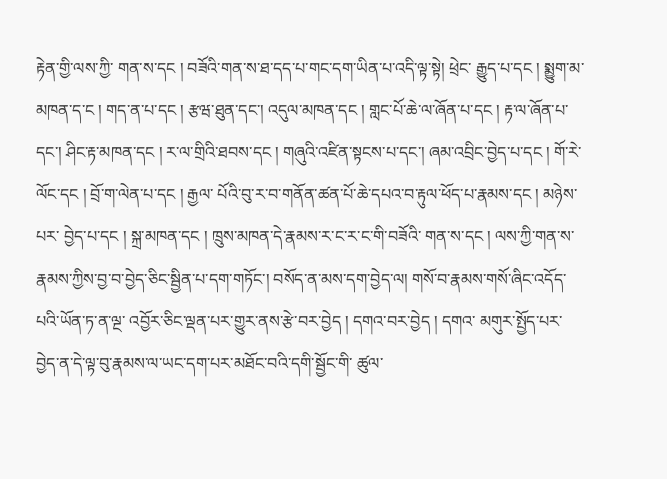རྟེན་གྱི་ལས་ཀྱི་ གན་ས་དང ། བཟོའི་གན་ས་ཐ་དད་པ་གང་དག་ཡིན་པ་འདི་ལྟ་སྟེ། ཕྲེང་ རྒྱུད་པ་དང ། སྨྱུག་མ་མཁན་ད་ང ། གད་ན་པ་དང ། རྩཝ་ཐུན་དང་། འདུལ་མཁན་དང ། གླང་པོ་ཆེ་ལ་ཞོན་པ་དང ། རྟ་ལ་ཞོན་པ་དང་། ཤིང་རྟ་མཁན་དང ། ར་ལ་གྲིའི་ཐབས་དང ། གཞུའི་འཛིན་སྟངས་པ་དང་། ཞམ་འབྲིང་བྱེད་པ་དང ། གོ་རེ་ལོང་དང ། བྲོ་ག་ལེན་པ་དང ། རྒྱལ་ པོའི་བུ་ར་བ་གནོན་ཚན་པོ་ཆེ་དཔའ་བ་རྟུལ་ཕོད་པ་རྣམས་དང ། མཉེས་པར་ བྱེད་པ་དང ། སྐྲ་མཁན་དང ། ཁྲུས་མཁན་དེ་རྣམས་ར་ང་ར་ང་གི་བཟོའི་ གན་ས་དང ། ལས་ཀྱི་གན་ས་རྣམས་ཀྱིས་བྱ་བ་བྱེད་ཅིང་སྦྱིན་པ་དག་གཏོང་། བསོད་ན་མས་དག་བྱེད་ལ། གསོ་བ་རྣམས་གསོ་ཞིང་འདོད་པའི་ཡོན་ཏ་ན་ལྔ་ འབྱོར་ཅིང་ལྡན་པར་གྱུར་ནས་རྩེ་བར་བྱེད ། དགའ་བར་བྱེད ། དགའ་ མགུར་སྤྱོད་པར་བྱེད་ན་དེ་ལྟ་བུ་རྣམས་ལ་ཡང་དག་པར་མཐོང་བའི་དགི་སྦྱོང་གི་ ཚུལ་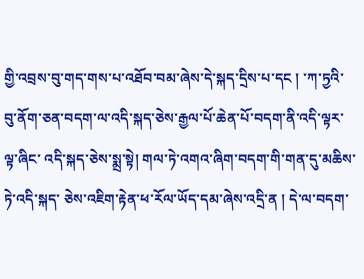གྱི་འབྲས་བུ་གད་གས་པ་འཐོབ་བམ་ཞེས་དེ་སྐད་དྲིས་པ་དང ། ་ཀ་ཏྱའི་ བུ་ནོག་ཅན་བདག་ལ་འདི་སྐད་ཅེས་རྒྱལ་པོ་ཆེན་པོ་བདག་ནི་འདི་ལྟར་ལྟ་ཞིང་ འདི་སྐད་ཅེས་སྨྲ་སྟེ། གལ་ཏེ་འགའ་ཞིག་བདག་གི་གན་དུ་མཆིས་ཏེ་འདི་སྐད་ ཅེས་འཇིག་རྟེན་ཕ་རོལ་ཡོད་དམ་ཞེས་འདྲི་ན ། དེ་ལ་བདག་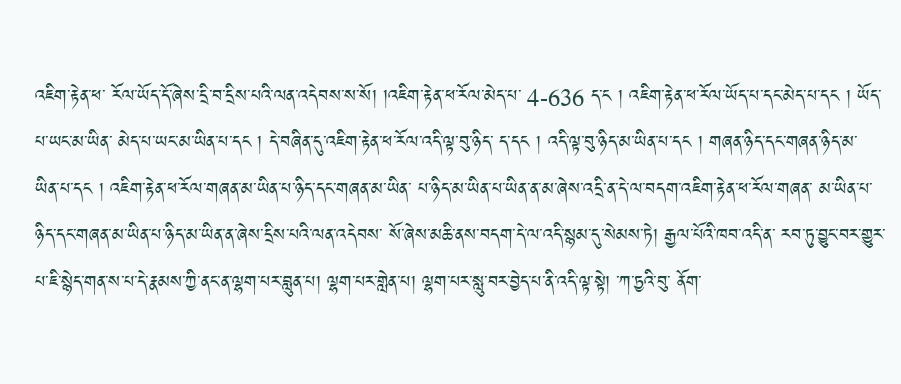འཇིག་རྟེན་ཕ་ རོལ་ཡོད་དོ་ཞེས་དྲི་བ་དྲིས་པའི་ལན་འདེབས་ས་སོ། །འཇིག་རྟེན་ཕ་རོལ་མེད་པ་ 4-636 ད་ང ། འཇིག་རྟེན་ཕ་རོལ་ཡོད་པ་དང་མེད་པ་དང ། ཡོད་པ་ཡང་མ་ཡིན་ མེད་པ་ཡང་མ་ཡིན་པ་དང ། དེ་བཞིན་དུ་འཇིག་རྟེན་ཕ་རོལ་འདི་ལྟ་བུ་ཉིད་ ད་དང ། འདི་ལྟ་བུ་ཉིད་མ་ཡིན་པ་དང ། གཞན་ཉིད་དང་གཞན་ཉིད་མ་ ཡིན་པ་དང ། འཇིག་རྟེན་ཕ་རོལ་གཞན་མ་ཡིན་པ་ཉིད་དང་གཞན་མ་ཡིན་ པ་ཉིད་མ་ཡིན་པ་ཡིན་ན་མ་ཞེས་འདྲི་ན་དེ་ལ་བདག་འཇིག་རྟེན་ཕ་རོལ་གཞན་ མ་ཡིན་པ་ཉིད་དང་གཞན་མ་ཡིན་པ་ཉིད་མ་ཡིན་ན་ཞེས་དྲིས་པའི་ལན་འདེབས་ སོ་ཞེས་མཆི་ནས་བདག་དེ་ལ་འདི་སྙམ་དུ་སེམས་ཏེ། རྒྱལ་པོའི་ཁབ་འདི་ན་ རབ་ཏུ་བྱུང་བར་གྱུར་པ་ཇི་སྙེད་གན་ས་པ་དེ་རྣམས་ཀྱི་ནང་ན་ལྷག་པར་བླུན་པ། ལྷག་པར་གླེན་པ། ལྷག་པར་སླུ་བར་བྱེད་པ་ནི་འདི་ལྟ་སྟེ། ་ཀ་ཏྱའི་བུ་ ནོག་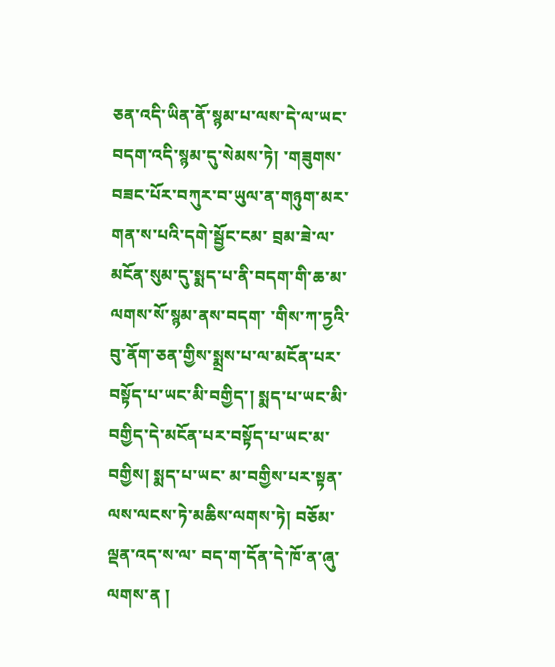ཅན་འདི་ཡིན་ནོ་སྙམ་པ་ལས་དེ་ལ་ཡང་བདག་འདི་སྙམ་དུ་སེམས་ཏེ། ་གཟུགས་བཟང་པོར་བཀུར་བ་ཡུལ་ན་གཉུག་མར་གན་ས་པའི་དགེ་སྦྱོང་ངམ་ བྲམ་ཟེ་ལ་མངོན་སུམ་དུ་སྨད་པ་ནི་བདག་གི་ཆ་མ་ལགས་སོ་སྙམ་ནས་བདག་ ་གིས་ཀ་ཏྱའི་བུ་ནོག་ཅན་གྱིས་སྨྲས་པ་ལ་མངོན་པར་བསྟོད་པ་ཡང་མི་བགྱིད་། སྨད་པ་ཡང་མི་བགྱིད་དེ་མངོན་པར་བསྟོད་པ་ཡང་མ་བགྱིས། སྨད་པ་ཡང་ མ་བགྱིས་པར་སྟན་ལས་ལངས་ཏེ་མཆིས་ལགས་ཏེ། བཅོམ་ལྡན་འད་ས་ལ་ བད་ག་དོན་དེ་ཁོ་ན་ཞུ་ལགས་ན །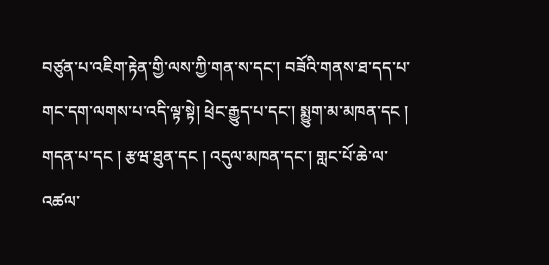བཙུན་པ་འཇིག་རྟེན་གྱི་ལས་ཀྱི་གན་ས་དང་། བཟོའི་གནས་ཐ་དད་པ་གང་དག་ལགས་པ་འདི་ལྟ་སྟེ། ཕྲེང་རྒྱུད་པ་དང་། སྨྱུག་མ་མཁན་དང ། གདན་པ་དང ། རྩཝ་ཐུན་དང ། འདུལ་མཁན་དང་། གླང་པོ་ཆེ་ལ་འཚལ་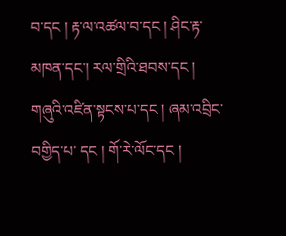བ་དང ། རྟ་ལ་འཚལ་བ་དང ། ཤིང་རྟ་མཁན་དང་། རལ་གྲིའི་ཐབས་དང ། གཞུའི་འཛིན་སྟངས་པ་དང ། ཞམ་འབྲིང་བགྱིད་པ་ དང ། གོ་རེ་ལོང་དང །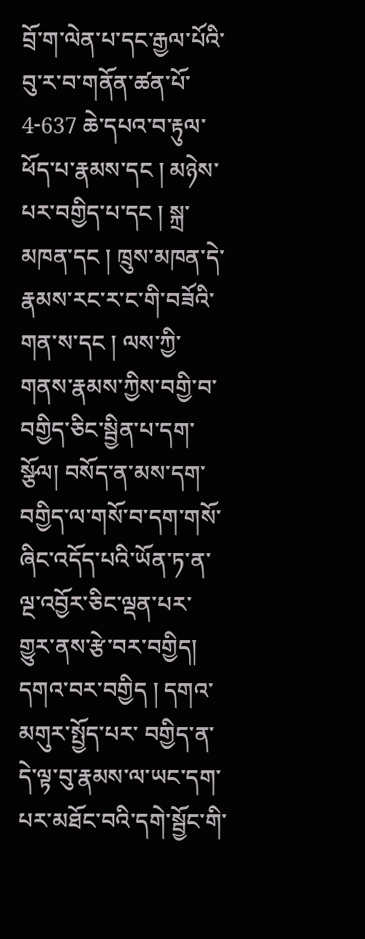བྲོ་ག་ལེན་པ་དང་རྒྱལ་པོའི་བུ་ར་བ་གནོན་ཚན་པོ་ 4-637 ཆེ་དཔའ་བ་རྟུལ་ཕོད་པ་རྣམས་དང ། མཉེས་པར་བགྱིད་པ་དང ། སྐྲ་ མཁན་དང ། ཁྲུས་མཁན་དེ་རྣམས་རང་ར་ང་གི་བཟོའི་གན་ས་དང ། ལས་ཀྱི་ གནས་རྣམས་ཀྱིས་བགྱི་བ་བགྱིད་ཅིང་སྦྱིན་པ་དག་སྩོལ། བསོད་ན་མས་དག་ བགྱིད་ལ་གསོ་བ་དག་གསོ་ཞིང་འདོད་པའི་ཡོན་ཏ་ན་ལྔ་འབྱོར་ཅིང་ལྡན་པར་ གྱུར་ནས་རྩེ་བར་བགྱིད། དགའ་བར་བགྱིད ། དགའ་མགུར་སྤྱོད་པར་ བགྱིད་ན་དེ་ལྟ་བུ་རྣམས་ལ་ཡང་དག་པར་མཐོང་བའི་དགེ་སྦྱོང་གི་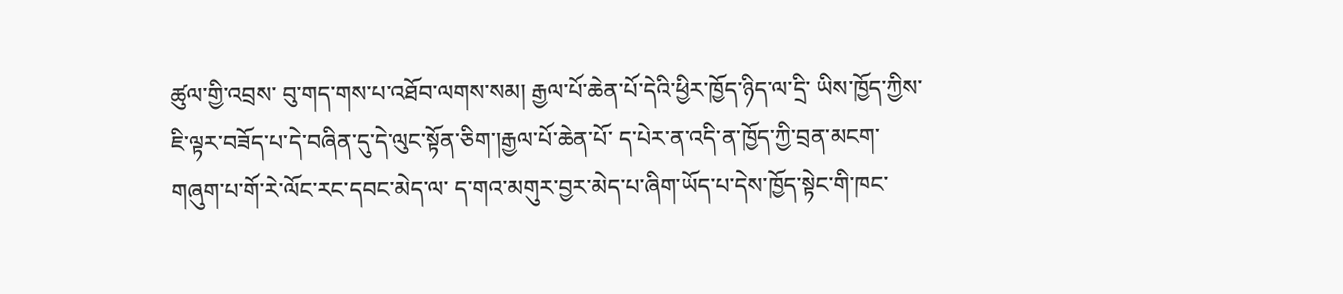ཚུལ་གྱི་འབྲས་ བུ་གད་གས་པ་འཐོབ་ལགས་སམ། རྒྱལ་པོ་ཆེན་པོ་དེའི་ཕྱིར་ཁྱོད་ཉིད་ལ་དྲི་ ཡིས་ཁྱོད་ཀྱིས་ཇི་ལྟར་བཟོད་པ་དེ་བཞིན་དུ་དེ་ལུང་སྟོན་ཅིག་།རྒྱལ་པོ་ཆེན་པོ་ ད་པེར་ན་འདི་ན་ཁྱོད་ཀྱི་བྲན་མངག་གཞུག་པ་གོ་རེ་ལོང་རང་དབང་མེད་ལ་ ད་གའ་མགུར་བྱར་མེད་པ་ཞིག་ཡོད་པ་དེས་ཁྱོད་སྟེང་གི་ཁང་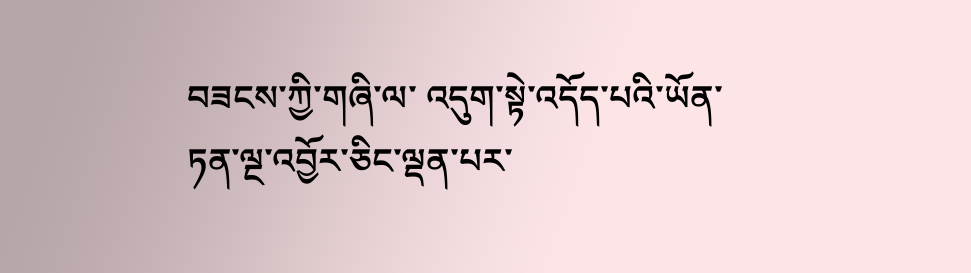བཟངས་ཀྱི་གཞི་ལ་ འདུག་སྟེ་འདོད་པའི་ཡོན་ཏན་ལྔ་འབྱོར་ཅིང་ལྡན་པར་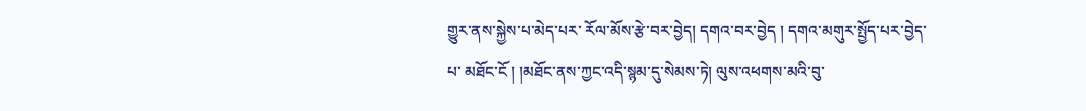གྱུར་ནས་སྐྱེས་པ་མེད་པར་ རོལ་མོས་རྩེ་བར་བྱེད། དགའ་བར་བྱེད ། དགའ་མགུར་སྤྱོད་པར་བྱེད་པ་ མཐོང་ངོ ། །མཐོང་ནས་ཀྱང་འདི་སྙམ་དུ་སེམས་ཏེ། ལུས་འཕགས་མའི་བུ་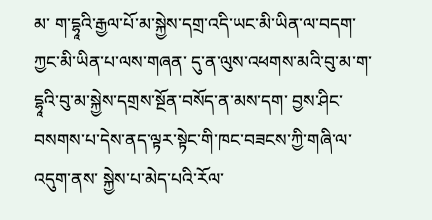མ་ ག་དྷཱའི་རྒྱལ་པོ་མ་སྐྱེས་དགྲ་འདི་ཡང་མི་ཡིན་ལ་བདག་ཀྱང་མི་ཡིན་པ་ལས་གཞན་ དུ་ན་ལུས་འཕགས་མའི་བུ་མ་ག་དྷཱའི་བུ་མ་སྐྱེས་དགྲས་སྔོན་བསོད་ན་མས་དག་ བྱས་ཤིང་བསགས་པ་དེས་ནད་ལྟར་སྟེང་གི་ཁང་བཟངས་ཀྱི་གཞི་ལ་འདུག་ནས་ སྐྱེས་པ་མེད་པའི་རོལ་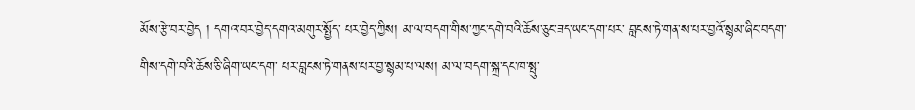མོས་རྩེ་བར་བྱེད ། དགའ་བར་བྱེད་དགའ་མགུར་སྤྱོད་ པར་བྱེད་ཀྱིས། མ་ལ་བདག་གིས་ཀྱང་དགེ་བའི་ཆོས་ཅུང་ཟད་ཡང་དག་པར་ བླངས་ཏེ་གན་ས་པར་བྱའོ་སྙམ་ཞིང་བདག་གིས་དགེ་བའི་ཆོས་ཅི་ཞིག་ཡང་དག་ པར་བླངས་ཏེ་གནས་པར་བྱ་སྙམ་པ་ལས། མ་ལ་བདག་སྐྲ་དང་ཁ་སྤུ་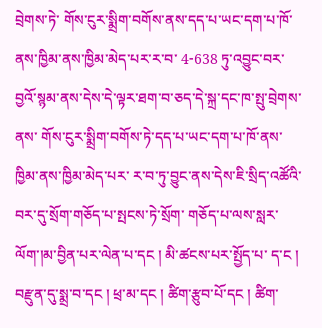བྲེགས་ཏེ་ གོས་ངུར་སྨྲིག་བགོས་ནས་དད་པ་ཡང་དག་པ་ཁོ་ནས་ཁྱིམ་ནས་ཁྱིམ་མེད་པར་ར་བ་ 4-638 ཏུ་འབྱུང་བར་བྱའོ་སྙམ་ནས་དེས་དེ་ལྟར་ཐག་བ་ཅད་དེ་སྐྲ་དང་ཁ་སྤུ་བྲེགས་ནས་ གོས་ངུར་སྨྲིག་བགོས་ཏེ་དད་པ་ཡང་དག་པ་ཁོ་ནས་ཁྱིམ་ནས་ཁྱིམ་མེད་པར་ ར་བ་ཏུ་བྱུང་ནས་དེས་ཇི་སྲིད་འཚོའི་བར་དུ་སྲོག་གཅོད་པ་སྤངས་ཏེ་སྲོག་ གཅོད་པ་ལས་སླར་ལོག་།མ་བྱིན་པར་ལེན་པ་དང ། མི་ཚངས་པར་སྤྱོད་པ་ ད་ང ། བརྫུན་དུ་སྨྲ་བ་དང ། ཕྲ་མ་དང ། ཚིག་རྩུབ་པོ་དང ། ཚིག་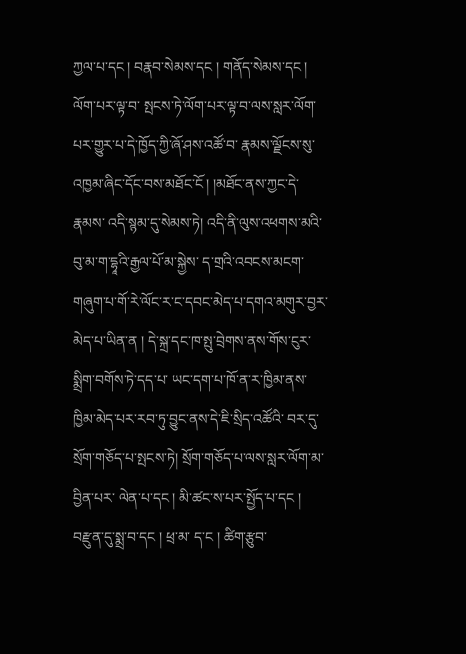ཀྱལ་པ་དང ། བརྣབ་སེམས་དང ། གནོད་སེམས་དང ། ལོག་པར་ལྟ་བ་ སྤངས་ཏེ་ལོག་པར་ལྟ་བ་ལས་སླར་ལོག་པར་གྱུར་པ་དེ་ཁྱོད་ཀྱི་ཞོ་ཤས་འཚོ་བ་ རྣམས་ལྗོངས་སུ་འཁྱམ་ཞིང་དོང་བས་མཐོང་ངོ ། །མཐོང་ནས་ཀྱང་དེ་རྣམས་ འདི་སྙམ་དུ་སེམས་ཏེ། འདི་ནི་ལུས་འཕགས་མའི་བུ་མ་ག་དྷཱའི་རྒྱལ་པོ་མ་སྐྱེས་ ད་གྲའི་འབངས་མངག་གཞུག་པ་གོ་རེ་ལོང་ར་ང་དབང་མེད་པ་དགའ་མགུར་བྱར་ མེད་པ་ཡིན་ན ། དེ་སྐྲ་དང་ཁ་སྤུ་བྲེགས་ནས་གོས་ངུར་སྨྲིག་བགོས་ཏེ་དད་པ་ ཡང་དག་པ་ཁོ་ན་ར་ཁྱིམ་ནས་ཁྱིམ་མེད་པར་རབ་ཏུ་བྱུང་ནས་དེ་ཇི་སྲིད་འཚོའི་ བར་དུ་སྲོག་གཅོད་པ་སྤངས་ཏེ། སྲོག་གཅོད་པ་ལས་སླར་ལོག་མ་བྱིན་པར་ ལེན་པ་དང ། མི་ཚང་ས་པར་སྤྱོད་པ་དང ། བརྫུན་དུ་སྨྲ་བ་དང ། ཕྲ་མ་ ད་ང ། ཚིག་རྩུབ་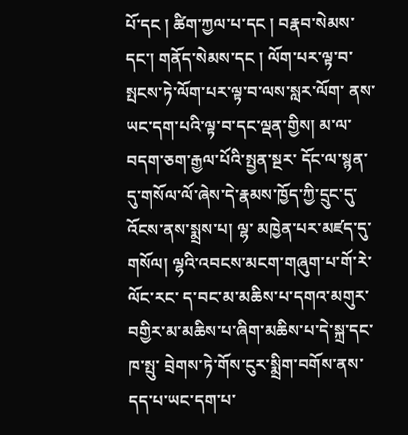པོ་དང ། ཚིག་ཀྱལ་པ་དང ། བརྣབ་སེམས་དང་། གནོད་སེམས་དང ། ལོག་པར་ལྟ་བ་སྤངས་ཏེ་ལོག་པར་ལྟ་བ་ལས་སླར་ལོག་ ནས་ཡང་དག་པའི་ལྟ་བ་དང་ལྡན་གྱིས། མ་ལ་བདག་ཅག་རྒྱལ་པོའི་སྤྱན་སྔར་ དོང་ལ་སྙན་དུ་གསོལ་ལོ་ཞེས་དེ་རྣམས་ཁྱོད་ཀྱི་དྲུང་དུ་འོངས་ནས་སྨྲས་པ། ལྷ་ མཁྱེན་པར་མཛད་དུ་གསོལ། ལྷའི་འབངས་མངག་གཞུག་པ་གོ་རེ་ལོང་རང་ ད་བང་མ་མཆིས་པ་དགའ་མགུར་བགྱིར་མ་མཆིས་པ་ཞིག་མཆིས་པ་དེ་སྐྲ་དང་ཁ་སྤུ་ བྲེགས་ཏེ་གོས་ངུར་སྨྲིག་བགོས་ནས་དད་པ་ཡང་དག་པ་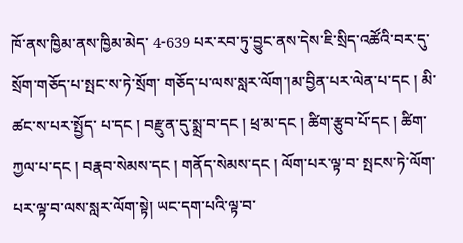ཁོ་ནས་ཁྱིམ་ནས་ཁྱིམ་མེད་ 4-639 པར་རབ་ཏུ་བྱུང་ནས་དེས་ཇི་སྲིད་འཚོའི་བར་དུ་སྲོག་གཅོད་པ་སྤང་ས་ཏེ་སྲོག་ གཅོད་པ་ལས་སླར་ལོག་།མ་བྱིན་པར་ལེན་པ་དང ། མི་ཚང་ས་པར་སྤྱོད་ པ་དང ། བརྫུན་དུ་སྨྲ་བ་དང ། ཕྲ་མ་དང ། ཚིག་རྩུབ་པོ་དང ། ཚིག་ ཀྱལ་པ་དང ། བརྣབ་སེམས་དང ། གནོད་སེམས་དང ། ལོག་པར་ལྟ་བ་ སྤངས་ཏེ་ལོག་པར་ལྟ་བ་ལས་སླར་ལོག་སྟེ། ཡང་དག་པའི་ལྟ་བ་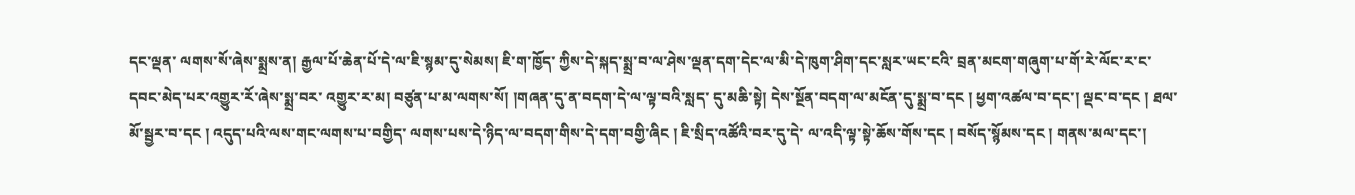དང་ལྡན་ ལགས་སོ་ཞེས་སྨྲས་ན། རྒྱལ་པོ་ཆེན་པོ་དེ་ལ་ཇི་སྙམ་དུ་སེམས། ཇི་ག་ཁྱོད་ ཀྱིས་དེ་སྐད་སྨྲ་བ་ལ་ཤེས་ལྡན་དག་དེང་ལ་མི་དེ་ཁུག་ཤིག་དང་སླར་ཡང་ངའི་ བྲན་མངག་གཞུག་པ་གོ་རེ་ལོང་ར་ང་དབང་མེད་པར་འགྱུར་རོ་ཞེས་སྨྲ་བར་ འགྱུར་ར་མ། བཙུན་པ་མ་ལགས་སོ། །གཞན་དུ་ན་བདག་དེ་ལ་ལྟ་བའི་སླད་ དུ་མཆི་སྟེ། དེས་སྔོན་བདག་ལ་མངོན་དུ་སྨྲ་བ་དང ། ཕྱག་འཚལ་བ་དང་། ལྡང་བ་དང ། ཐལ་མོ་སྦྱར་བ་དང ། འདུད་པའི་ལས་གང་ལགས་པ་བགྱིད་ ལགས་པས་དེ་ཉིད་ལ་བདག་གིས་དེ་དག་བགྱི་ཞིང ། ཇི་སྲིད་འཚོའི་བར་དུ་དེ་ ལ་འདི་ལྟ་སྟེ་ཆོས་གོས་དང ། བསོད་སྙོམས་དང ། གནས་མལ་དང་།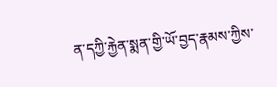ན་དཀྱི་རྐྱེན་སྨན་གྱི་ཡོ་བྱད་རྣམས་ཀྱིས་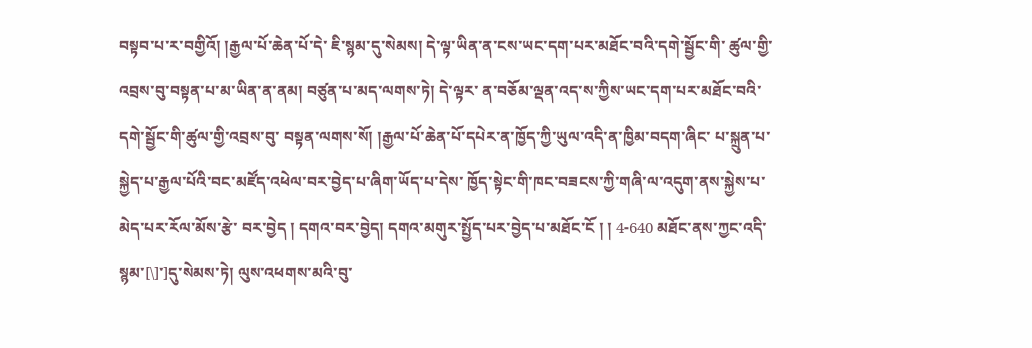བསྟབ་པ་ར་བགྱིའོ། །རྒྱལ་པོ་ཆེན་པོ་དེ་ ཇི་སྙམ་དུ་སེམས། དེ་ལྟ་ཡིན་ན་ངས་ཡང་དག་པར་མཐོང་བའི་དགེ་སྦྱོང་གི་ ཚུལ་གྱི་འབྲས་བུ་བསྟན་པ་མ་ཡིན་ན་ནམ། བཙུན་པ་མད་ལགས་ཏེ། དེ་ལྟར་ ན་བཅོམ་ལྡན་འད་ས་ཀྱིས་ཡང་དག་པར་མཐོང་བའི་དགེ་སྦྱོང་གི་ཚུལ་གྱི་འབྲས་བུ་ བསྟན་ལགས་སོ། །རྒྱལ་པོ་ཆེན་པོ་དཔེར་ན་ཁྱོད་ཀྱི་ཡུལ་འདི་ན་ཁྱིམ་བདག་ཞིང་ པ་སྐྲུན་པ་སྐྱེད་པ་རྒྱལ་པོའི་བང་མཛོད་འཕེལ་བར་བྱེད་པ་ཞིག་ཡོད་པ་དེས་ ཁྱོད་སྟེང་གི་ཁང་བཟངས་ཀྱི་གཞི་ལ་འདུག་ནས་སྐྱེས་པ་མེད་པར་རོལ་མོས་རྩེ་ བར་བྱེད ། དགའ་བར་བྱེད། དགའ་མགུར་སྤྱོད་པར་བྱེད་པ་མཐོང་ངོ ། ། 4-640 མཐོང་ནས་ཀྱང་འདི་སྙམ་[\]་]དུ་སེམས་ཏེ། ལུས་འཕགས་མའི་བུ་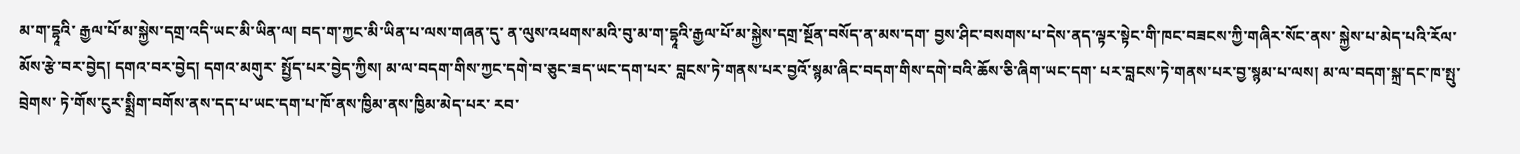མ་ག་དྷཱའི་ རྒྱལ་པོ་མ་སྐྱེས་དགྲ་འདི་ཡང་མི་ཡིན་ལ། བད་ག་ཀྱང་མི་ཡིན་པ་ལས་གཞན་དུ་ ན་ལུས་འཕགས་མའི་བུ་མ་ག་དྷཱའི་རྒྱལ་པོ་མ་སྐྱེས་དགྲ་སྔོན་བསོད་ན་མས་དག་ བྱས་ཤིང་བསགས་པ་དེས་ནད་ལྟར་སྟེང་གི་ཁང་བཟངས་ཀྱི་གཞིར་སོང་ནས་ སྐྱེས་པ་མེད་པའི་རོལ་མོས་རྩེ་བར་བྱེད། དགའ་བར་བྱེད། དགའ་མགུར་ སྤྱོད་པར་བྱེད་ཀྱིས། མ་ལ་བདག་གིས་ཀྱང་དགེ་བ་ཅུང་ཟད་ཡང་དག་པར་ བླངས་ཏེ་གནས་པར་བྱའོ་སྙམ་ཞིང་བདག་གིས་དགེ་བའི་ཆོས་ཅི་ཞིག་ཡང་དག་ པར་བླངས་ཏེ་གནས་པར་བྱ་སྙམ་པ་ལས། མ་ལ་བདག་སྐྲ་དང་ཁ་སྤུ་བྲེགས་ ཏེ་གོས་ངུར་སྨྲིག་བགོས་ནས་དད་པ་ཡང་དག་པ་ཁོ་ནས་ཁྱིམ་ནས་ཁྱིམ་མེད་པར་ རབ་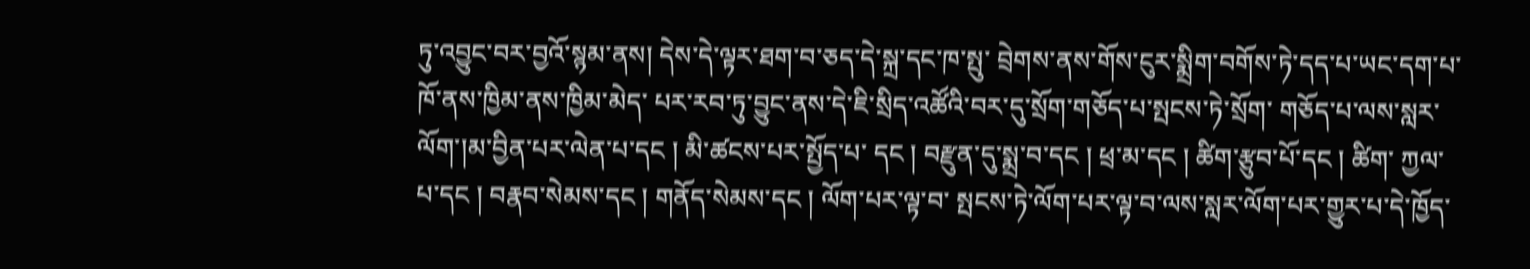ཏུ་འབྱུང་བར་བྱའོ་སྙམ་ནས། དེས་དེ་ལྟར་ཐག་བ་ཅད་དེ་སྐྲ་དང་ཁ་སྤུ་ བྲེགས་ནས་གོས་ངུར་སྨྲིག་བགོས་ཏེ་དད་པ་ཡང་དག་པ་ཁོ་ནས་ཁྱིམ་ནས་ཁྱིམ་མེད་ པར་རབ་ཏུ་བྱུང་ནས་དེ་ཇི་སྲིད་འཚོའི་བར་དུ་སྲོག་གཅོད་པ་སྤངས་ཏེ་སྲོག་ གཅོད་པ་ལས་སླར་ལོག་།མ་བྱིན་པར་ལེན་པ་དང ། མི་ཚངས་པར་སྤྱོད་པ་ དང ། བརྫུན་དུ་སྨྲ་བ་དང ། ཕྲ་མ་དང ། ཚིག་རྩུབ་པོ་དང ། ཚིག་ ཀྱལ་པ་དང ། བརྣབ་སེམས་དང ། གནོད་སེམས་དང ། ལོག་པར་ལྟ་བ་ སྤངས་ཏེ་ལོག་པར་ལྟ་བ་ལས་སླར་ལོག་པར་གྱུར་པ་དེ་ཁྱོད་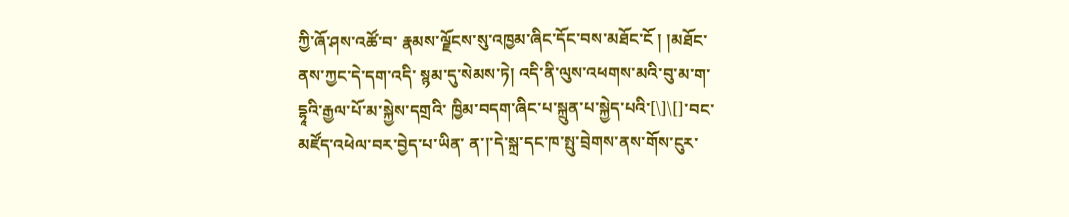ཀྱི་ཞོ་ཤས་འཚོ་བ་ རྣམས་ལྗོངས་སུ་འཁྱམ་ཞིང་དོང་བས་མཐོང་ངོ ། །མཐོང་ནས་ཀྱང་དེ་དག་འདི་ སྙམ་དུ་སེམས་ཏེ། འདི་ནི་ལུས་འཕགས་མའི་བུ་མ་ག་དྷཱའི་རྒྱལ་པོ་མ་སྐྱེས་དགྲའི་ ཁྱིམ་བདག་ཞིང་པ་སྐྲུན་པ་སྐྱེད་པའི་[\]\[]་བང་མཛོད་འཕེལ་བར་བྱེད་པ་ཡིན་ ན་།་དེ་སྐྲ་དང་ཁ་སྤུ་བྲེགས་ནས་གོས་ངུར་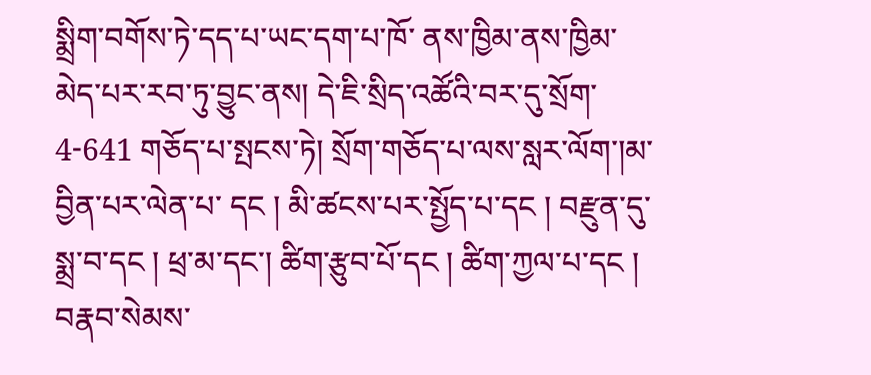སྨྲིག་བགོས་ཏེ་དད་པ་ཡང་དག་པ་ཁོ་ ནས་ཁྱིམ་ནས་ཁྱིམ་མེད་པར་རབ་ཏུ་བྱུང་ནས། དེ་ཇི་སྲིད་འཚོའི་བར་དུ་སྲོག་ 4-641 གཅོད་པ་སྤངས་ཏེ། སྲོག་གཅོད་པ་ལས་སླར་ལོག་།མ་བྱིན་པར་ལེན་པ་ དང ། མི་ཚངས་པར་སྤྱོད་པ་དང ། བརྫུན་དུ་སྨྲ་བ་དང ། ཕྲ་མ་དང་། ཚིག་རྩུབ་པོ་དང ། ཚིག་ཀྱལ་པ་དང ། བརྣབ་སེམས་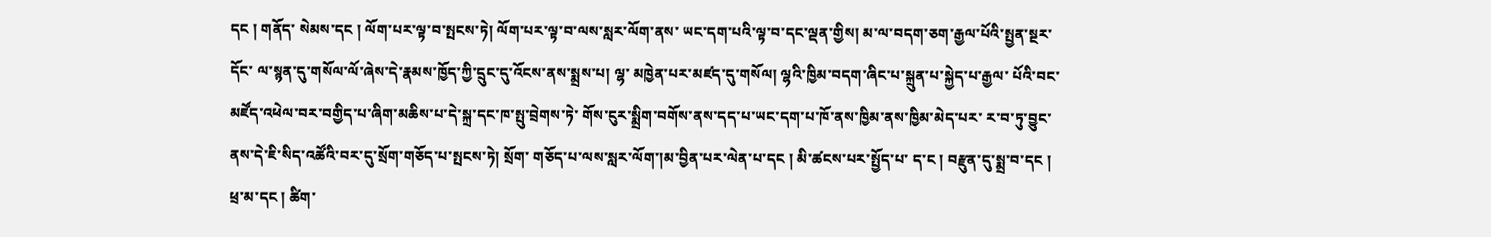དང ། གནོད་ སེམས་དང ། ལོག་པར་ལྟ་བ་སྤངས་ཏེ། ལོག་པར་ལྟ་བ་ལས་སླར་ལོག་ནས་ ཡང་དག་པའི་ལྟ་བ་དང་ལྡན་གྱིས། མ་ལ་བདག་ཅག་རྒྱལ་པོའི་སྤྱན་སྔར་དོང་ ལ་སྙན་དུ་གསོལ་ལོ་ཞེས་དེ་རྣམས་ཁྱོད་ཀྱི་དྲུང་དུ་འོངས་ནས་སྨྲས་པ། ལྷ་ མཁྱེན་པར་མཛད་དུ་གསོལ། ལྷའི་ཁྱིམ་བདག་ཞིང་པ་སྐྲུན་པ་སྐྱེད་པ་རྒྱལ་ པོའི་བང་མཛོད་འཕེལ་བར་བགྱིད་པ་ཞིག་མཆིས་པ་དེ་སྐྲ་དང་ཁ་སྤུ་བྲེགས་ཏེ་ གོས་ངུར་སྨྲིག་བགོས་ནས་དད་པ་ཡང་དག་པ་ཁོ་ནས་ཁྱིམ་ནས་ཁྱིམ་མེད་པར་ ར་བ་ཏུ་བྱུང་ནས་དེ་ཇི་སིད་འཚོའི་བར་དུ་སྲོག་གཅོད་པ་སྤངས་ཏེ། སྲོག་ གཅོད་པ་ལས་སླར་ལོག་།མ་བྱིན་པར་ལེན་པ་དང ། མི་ཚངས་པར་སྤྱོད་པ་ ད་ང ། བརྫུན་དུ་སྨྲ་བ་དང ། ཕྲ་མ་དང ། ཚིག་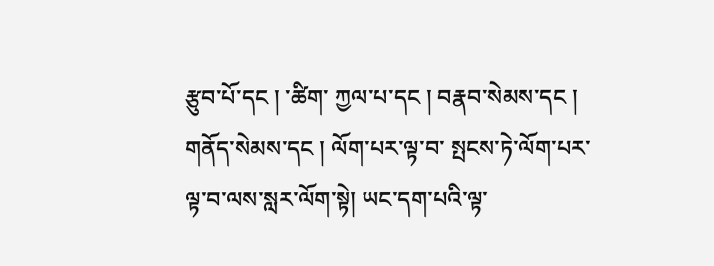རྩུབ་པོ་དང ། ་ཚིག་ ཀྱལ་པ་དང ། བརྣབ་སེམས་དང ། གནོད་སེམས་དང ། ལོག་པར་ལྟ་བ་ སྤངས་ཏེ་ལོག་པར་ལྟ་བ་ལས་སླར་ལོག་སྟེ། ཡང་དག་པའི་ལྟ་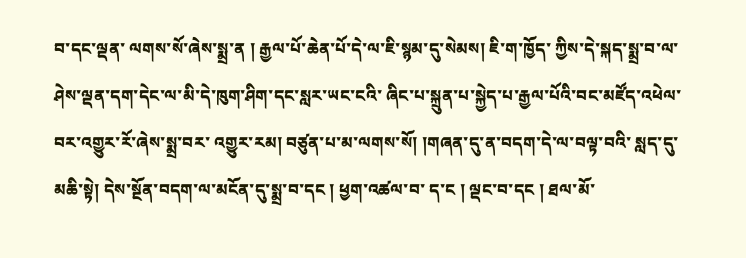བ་དང་ལྡན་ ལགས་སོ་ཞེས་སྨྲ་ན ། རྒྱལ་པོ་ཆེན་པོ་དེ་ལ་ཇི་སྙམ་དུ་སེམས། ཇི་ག་ཁྱོད་ ཀྱིས་དེ་སྐད་སྨྲ་བ་ལ་ཤེས་ལྡན་དག་དེང་ལ་མི་དེ་ཁུག་ཤིག་དང་སླར་ཡང་ངའི་ ཞིང་པ་སྐྲུན་པ་སྐྱེད་པ་རྒྱལ་པོའི་བང་མཛོད་འཕེལ་བར་འགྱུར་རོ་ཞེས་སྨྲ་བར་ འགྱུར་རམ། བཙུན་པ་མ་ལགས་སོ། །གཞན་དུ་ན་བདག་དེ་ལ་བལྟ་བའི་ སླད་དུ་མཆི་སྟེ། དེས་སྔོན་བདག་ལ་མངོན་དུ་སྨྲ་བ་དང ། ཕྱག་འཚལ་བ་ ད་ང ། ལྡང་བ་དང ། ཐལ་མོ་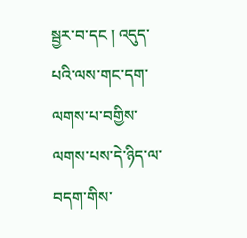སྦྱར་བ་དང ། འདུད་པའི་ལས་གང་དག་ ལགས་པ་བགྱིས་ལགས་པས་དེ་ཉིད་ལ་བདག་གིས་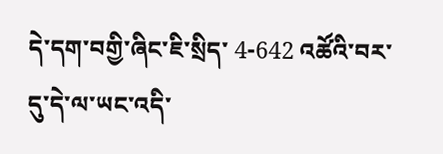དེ་དག་བགྱི་ཞིང་ཇི་སྲིད་ 4-642 འཚོའི་བར་དུ་དེ་ལ་ཡང་འདི་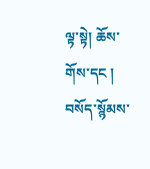ལྟ་སྟེ། ཆོས་གོས་དང ། བསོད་སྙོམས་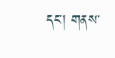དང་། གནས་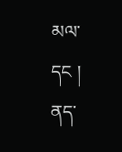མལ་དང ། ནད་